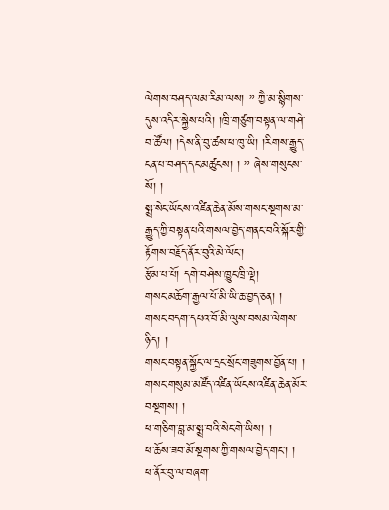ལེགས་བཤད་ལམ་རིམ་ལས། ” ཀྱཻ་མ་སྙིགས་དུས་འདིར་སྐྱེས་པའི། །ཁྲི་གཙུག་བསྟན་ལ་གཤེ་བ་ཚོལ། །དེས་ནི་བུ་ཚས་ཕ་ཁུ་ཡི། །རིགས་རྒྱུད་ངན་པ་བཤད་དང་མཚུངས། ། ” ཞེས་གསུངས་སོ། །
སྨྲ་སེང་ཡོངས་འཛིན་ཆེན་མོས་གསང་སྔགས་མ་རྒྱུད་ཀྱི་བསྟན་པའི་གསལ་བྱེད་གནང་བའི་སྐོར་གྱི་རྟོགས་བརྗོད་ནོར་བུའི་མེ་ལོང་།
རྩོམ་པ་པོ། དགེ་བཤེས་ཁྱུང་ཁྲི་ལྡེ།
གསང་མཆོག་རྒྱལ་པོ་མི་ཡི་ཆ་བྱད་ཅན། །
གསང་བདག་དཔའ་བོ་མི་ལུས་བསམ་ལེགས་ཉིད། །
གསང་བསྟན་སྐྱོང་ལ་དྲང་སྲོང་གཟུགས་བྱོན་པ། །
གསང་གསུམ་མཛོད་འཛིན་ཡོངས་འཛིན་ཆེན་མོར་བསྔགས། །
ཕ་གཅིག་བླ་མ་སྨྲ་བའི་སེང་གེ་ཡིས། །
ཕ་ཆོས་ཟབ་མོ་སྔགས་ཀྱི་གསལ་བྱེད་གང་། །
ཕ་ནོར་བུ་ལ་བཞག་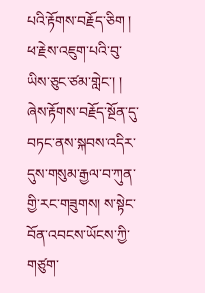པའི་རྟོགས་བརྗོད་ཅིག །
ཕ་རྗེས་འཇུག་པའི་བུ་ཡིས་ཅུང་ཙམ་གླེང་། །
ཞེས་རྟོགས་བརྗོད་སྔོན་དུ་བཏང་ནས་སྐབས་འདིར་དུས་གསུམ་རྒྱལ་བ་ཀུན་གྱི་རང་གཟུགས། ས་སྟེང་བོན་འབངས་ཡོངས་ཀྱི་གཙུག་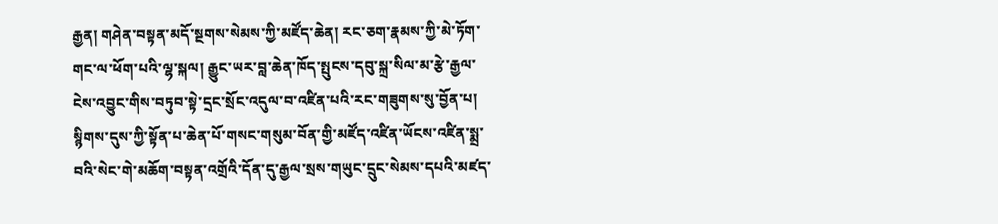རྒྱན། གཤེན་བསྟན་མདོ་སྔགས་སེམས་ཀྱི་མཛོད་ཆེན། རང་ཅག་རྣམས་ཀྱི་མེ་ཏོག་གང་ལ་ཕོག་པའི་ལྷ་སྐལ། རྒྱུང་ཡར་བླ་ཆེན་ཁོད་སྤུངས་དབུ་སྐྲ་སིལ་མ་རྩེ་རྒྱལ་ངེས་འབྱུང་གིས་བཏུབ་སྟེ་དྲང་སྲོང་འདུལ་བ་འཛིན་པའི་རང་གཟུགས་སུ་བྱོན་པ། སྙིགས་དུས་ཀྱི་སྟོན་པ་ཆེན་པོ་གསང་གསུམ་བོན་གྱི་མཛོད་འཛིན་ཡོངས་འཛིན་སྨྲ་བའི་སེང་གེ་མཆོག་བསྟན་འགྲོའི་དོན་དུ་རྒྱལ་སྲས་གཡུང་དྲུང་སེམས་དཔའི་མཛད་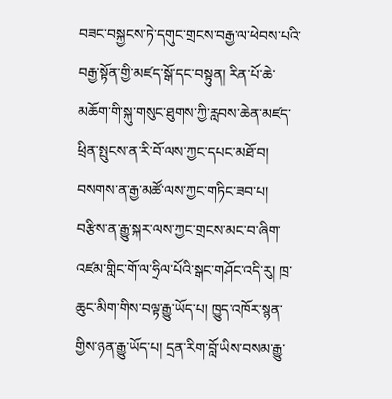བཟང་བསྐྱངས་ཏེ་དགུང་གྲངས་བརྒྱ་ལ་ཕེབས་པའི་བརྒྱ་སྟོན་གྱི་མཛད་སྒོ་དང་བསྟུན། རིན་པོ་ཆེ་མཆོག་གི་སྐུ་གསུང་ཐུགས་ཀྱི་རླབས་ཆེན་མཛད་ཕྲིན་སྤུངས་ན་རི་བོ་ལས་ཀྱང་དཔང་མཐོ་བ། བསགས་ན་རྒྱ་མཚོ་ལས་ཀྱང་གཏིང་ཟབ་པ། བརྩིས་ན་རྒྱུ་སྐར་ལས་ཀྱང་གྲངས་མང་བ་ཞིག་འཛམ་གླིང་གོ་ལ་ཧྲིལ་པོའི་སྒང་གཤོང་འདི་རུ། ཁྲ་ཆུང་མིག་གིས་བལྟ་རྒྱུ་ཡོད་པ། ཁྱུད་འཁོར་སྙན་གྱིས་ཉན་རྒྱུ་ཡོད་པ། དྲན་རིག་བློ་ཡིས་བསམ་རྒྱུ་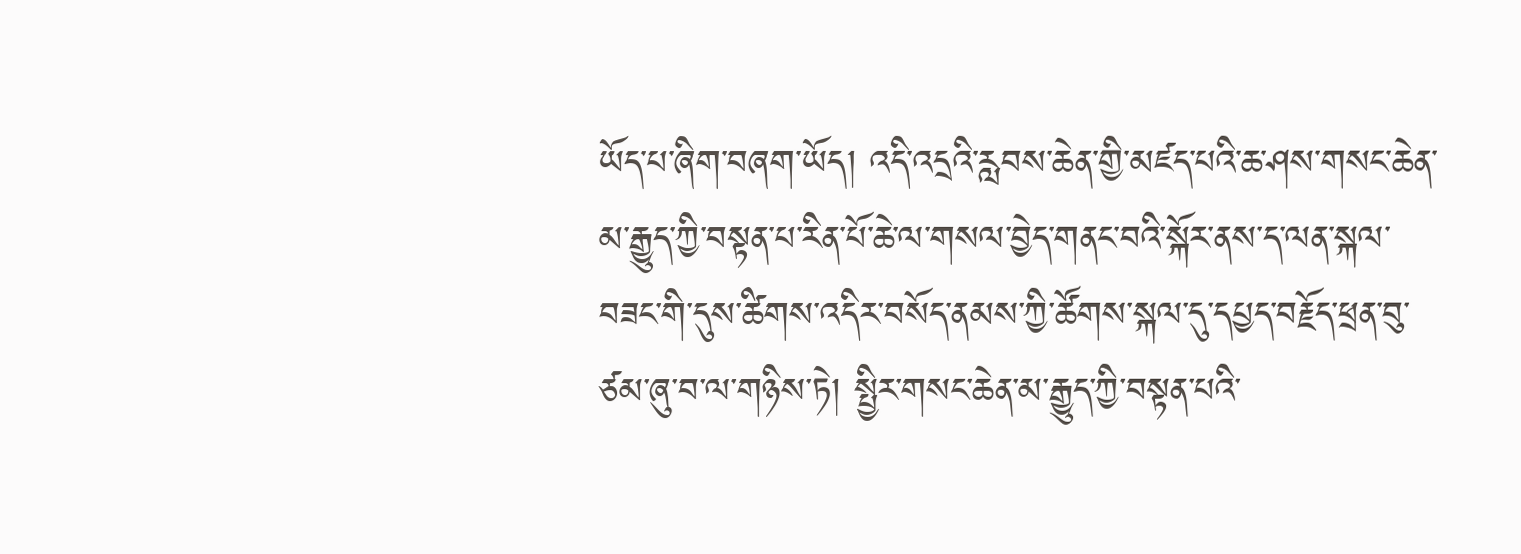ཡོད་པ་ཞིག་བཞག་ཡོད། འདི་འདྲའི་རླབས་ཆེན་གྱི་མཛད་པའི་ཆ་ཤས་གསང་ཆེན་མ་རྒྱུད་ཀྱི་བསྟན་པ་རིན་པོ་ཆེ་ལ་གསལ་བྱེད་གནང་བའི་སྐོར་ནས་ད་ལན་སྐལ་བཟང་གི་དུས་ཚིགས་འདིར་བསོད་ནམས་ཀྱི་ཚོགས་སྐལ་དུ་དཔྱད་བརྗོད་ཕྲན་བུ་ཙམ་ཞུ་བ་ལ་གཉིས་ཏེ། སྤྱིར་གསང་ཆེན་མ་རྒྱུད་ཀྱི་བསྟན་པའི་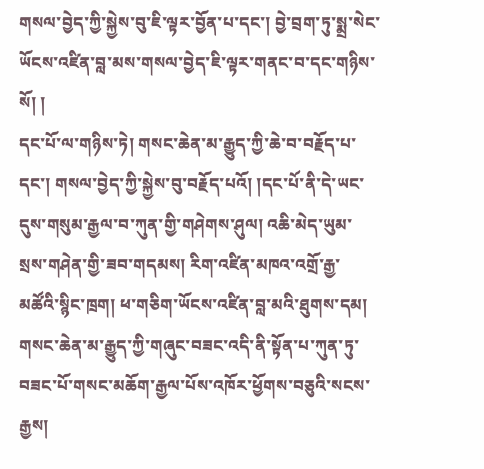གསལ་བྱེད་ཀྱི་སྐྱེས་བུ་ཇི་ལྟར་བྱོན་པ་དང་། བྱེ་བྲག་ཏུ་སྨྲ་སེང་ཡོངས་འཛིན་བླ་མས་གསལ་བྱེད་ཇི་ལྟར་གནང་བ་དང་གཉིས་སོ། །
དང་པོ་ལ་གཉིས་ཏེ། གསང་ཆེན་མ་རྒྱུད་ཀྱི་ཆེ་བ་བརྗོད་པ་དང་། གསལ་བྱེད་ཀྱི་སྐྱེས་བུ་བརྗོད་པའོ། །དང་པོ་ནི་དེ་ཡང་དུས་གསུམ་རྒྱལ་བ་ཀུན་གྱི་གཤེགས་ཤུལ། འཆི་མེད་ཡུམ་སྲས་གཤེན་གྱི་ཟབ་གདམས། རིག་འཛིན་མཁའ་འགྲོ་རྒྱ་མཚོའི་སྙིང་ཁྲག། ཕ་གཅིག་ཡོངས་འཛིན་བླ་མའི་ཐུགས་དམ། གསང་ཆེན་མ་རྒྱུད་ཀྱི་གཞུང་བཟང་འདི་ནི་སྟོན་པ་ཀུན་ཏུ་བཟང་པོ་གསང་མཆོག་རྒྱལ་པོས་འཁོར་ཕྱོགས་བཅུའི་སངས་རྒྱས།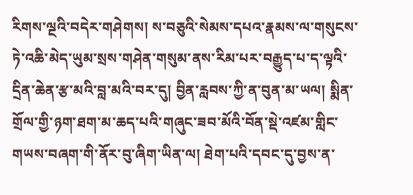རིགས་ལྔའི་བདེར་གཤེགས། ས་བཅུའི་སེམས་དཔའ་རྣམས་ལ་གསུངས་ཏེ་འཆི་མེད་ཡུམ་སྲས་གཤེན་གསུམ་ནས་རིམ་པར་བརྒྱུད་པ་ད་ལྟའི་དྲིན་ཆེན་རྩ་མའི་བླ་མའི་བར་དུ། བྱིན་རླབས་ཀྱི་ན་བུན་མ་ཡལ། སྨིན་གྲོལ་གྱི་ཉག་ཐག་མ་ཆད་པའི་གཞུང་ཟབ་མོའི་བོན་སྡེ་འཛམ་གླིང་གཡས་བཞག་གི་ནོར་བུ་ཞིག་ཡིན་ལ། ཐེག་པའི་དབང་དུ་བྱས་ན་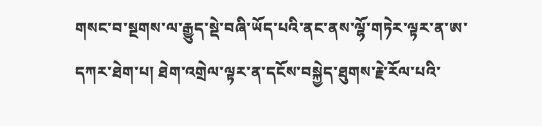གསང་བ་སྔགས་ལ་རྒྱུད་སྡེ་བཞི་ཡོད་པའི་ནང་ནས་ལྷོ་གཏེར་ལྟར་ན་ཨ་དཀར་ཐེག་པ། ཐེག་འགྲེལ་ལྟར་ན་དངོས་བསྐྱེད་ཐུགས་རྗེ་རོལ་པའི་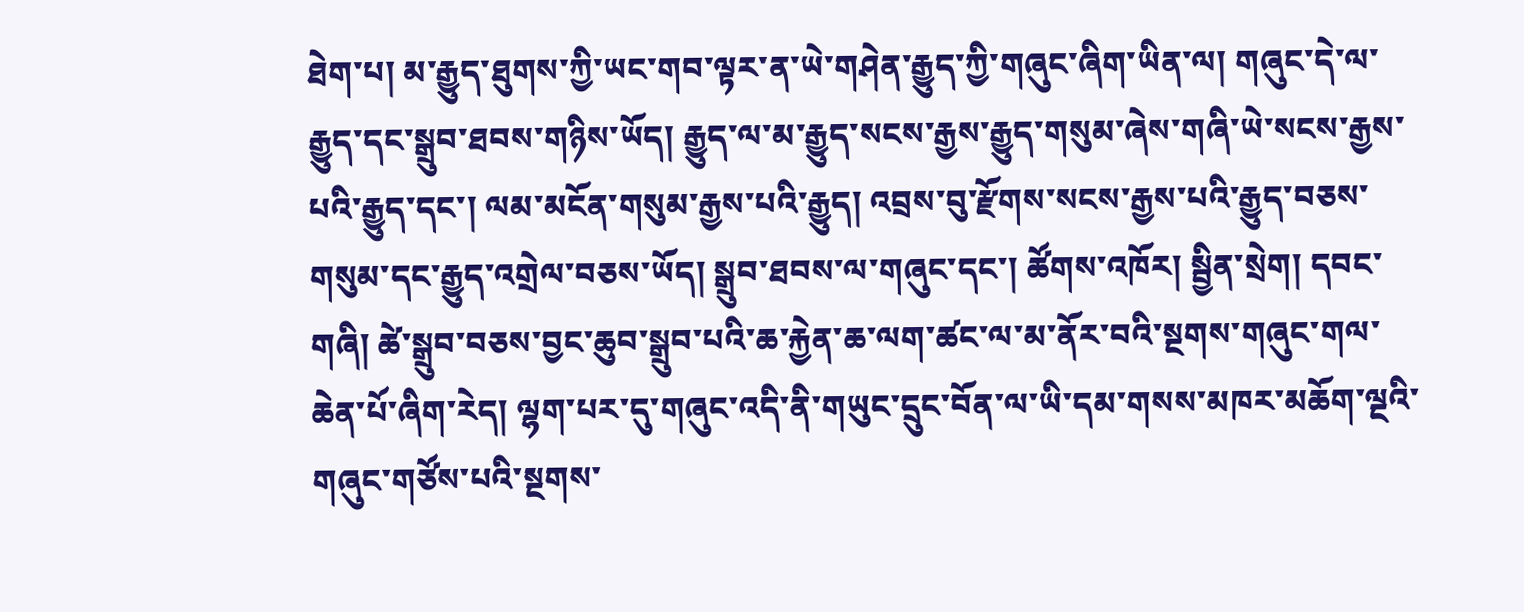ཐེག་པ། མ་རྒྱུད་ཐུགས་ཀྱི་ཡང་གབ་ལྟར་ན་ཡེ་གཤེན་རྒྱུད་ཀྱི་གཞུང་ཞིག་ཡིན་ལ། གཞུང་དེ་ལ་རྒྱུད་དང་སྒྲུབ་ཐབས་གཉིས་ཡོད། རྒྱུད་ལ་མ་རྒྱུད་སངས་རྒྱས་རྒྱུད་གསུམ་ཞེས་གཞི་ཡེ་སངས་རྒྱས་པའི་རྒྱུད་དང་། ལམ་མངོན་གསུམ་རྒྱས་པའི་རྒྱུད། འབྲས་བུ་རྫོགས་སངས་རྒྱས་པའི་རྒྱུད་བཅས་གསུམ་དང་རྒྱུད་འགྲེལ་བཅས་ཡོད། སྒྲུབ་ཐབས་ལ་གཞུང་དང་། ཚོགས་འཁོར། སྦྱིན་སྲེག། དབང་གཞི། ཚེ་སྒྲུབ་བཅས་བྱང་ཆུབ་སྒྲུབ་པའི་ཆ་རྐྱེན་ཆ་ལག་ཚང་ལ་མ་ནོར་བའི་སྔགས་གཞུང་གལ་ཆེན་པོ་ཞིག་རེད། ལྷག་པར་དུ་གཞུང་འདི་ནི་གཡུང་དྲུང་བོན་ལ་ཡི་དམ་གསས་མཁར་མཆོག་ལྔའི་གཞུང་གཙོས་པའི་སྔགས་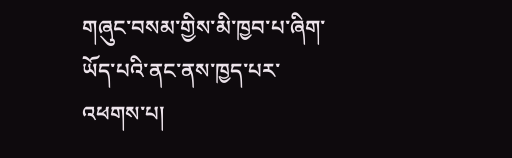གཞུང་བསམ་གྱིས་མི་ཁྱབ་པ་ཞིག་ཡོད་པའི་ནང་ནས་ཁྱད་པར་འཕགས་པ།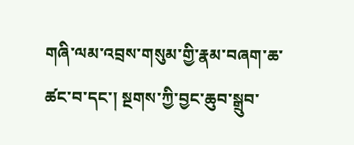གཞི་ལམ་འབྲས་གསུམ་གྱི་རྣམ་བཞག་ཆ་ཚང་བ་དང་། སྔགས་ཀྱི་བྱང་ཆུབ་སྒྲུབ་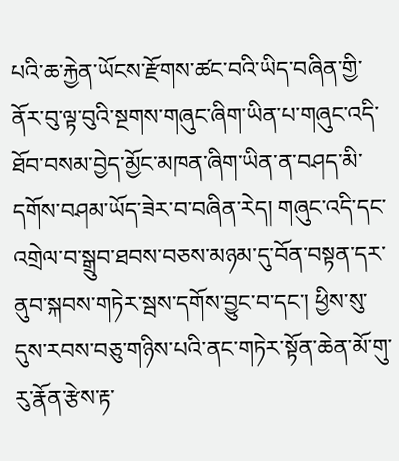པའི་ཆ་རྐྱེན་ཡོངས་རྫོགས་ཚང་བའི་ཡིད་བཞིན་གྱི་ནོར་བུ་ལྟ་བུའི་སྔགས་གཞུང་ཞིག་ཡིན་པ་གཞུང་འདི་ཐོབ་བསམ་བྱེད་མྱོང་མཁན་ཞིག་ཡིན་ན་བཤད་མི་དགོས་བཤམ་ཡོད་ཟེར་བ་བཞིན་རེད། གཞུང་འདི་དང་འགྲེལ་བ་སྒྲུབ་ཐབས་བཅས་མཉམ་དུ་བོན་བསྟན་དར་ནུབ་སྐབས་གཏེར་སྦས་དགོས་བྱུང་བ་དང་། ཕྱིས་སུ་དུས་རབས་བཅུ་གཉིས་པའི་ནང་གཏེར་སྟོན་ཆེན་མོ་གུ་རུ་རྣོན་རྩེས་རྟ་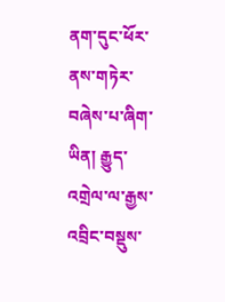ནག་དུང་ཕོར་ནས་གཏེར་བཞེས་པ་ཞིག་ཡིན། རྒྱུད་འགྲེལ་ལ་རྒྱས་འབྲིང་བསྡུས་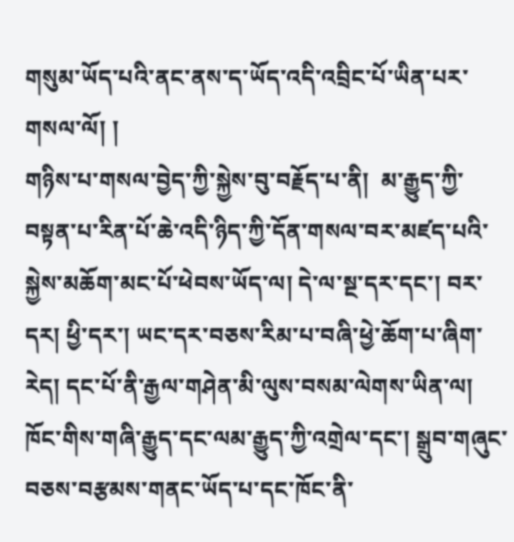གསུམ་ཡོད་པའི་ནང་ནས་ད་ཡོད་འདི་འབྲིང་པོ་ཡིན་པར་གསལ་ལོ། །
གཉིས་པ་གསལ་བྱེད་ཀྱི་སྐྱེས་བུ་བརྗོད་པ་ནི།  མ་རྒྱུད་ཀྱི་བསྟན་པ་རིན་པོ་ཆེ་འདི་ཉིད་ཀྱི་དོན་གསལ་བར་མཛད་པའི་སྐྱེས་མཆོག་མང་པོ་ཕེབས་ཡོད་ལ། དེ་ལ་སྔ་དར་དང་། བར་དར། ཕྱི་དར་། ཡང་དར་བཅས་རིམ་པ་བཞི་ཕྱེ་ཆོག་པ་ཞིག་རེད། དང་པོ་ནི་རྒྱལ་གཤེན་མི་ལུས་བསམ་ལེགས་ཡིན་ལ། ཁོང་གིས་གཞི་རྒྱུད་དང་ལམ་རྒྱུད་ཀྱི་འགྲེལ་དང་། སྒྲུབ་གཞུང་བཅས་བརྩམས་གནང་ཡོད་པ་དང་ཁོང་ནི་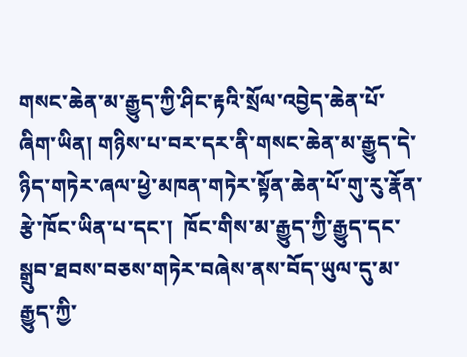གསང་ཆེན་མ་རྒྱུད་ཀྱི་ཤིང་རྟའི་སྲོལ་འབྱེད་ཆེན་པོ་ཞིག་ཡིན། གཉིས་པ་བར་དར་ནི་གསང་ཆེན་མ་རྒྱུད་དེ་ཉིད་གཏེར་ཞལ་ཕྱེ་མཁན་གཏེར་སྟོན་ཆེན་པོ་གུ་རུ་རྣོན་རྩེ་ཁོང་ཡིན་པ་དང་།  ཁོང་གིས་མ་རྒྱུད་ཀྱི་རྒྱུད་དང་སྒྲུབ་ཐབས་བཅས་གཏེར་བཞེས་ནས་བོད་ཡུལ་དུ་མ་རྒྱུད་ཀྱི་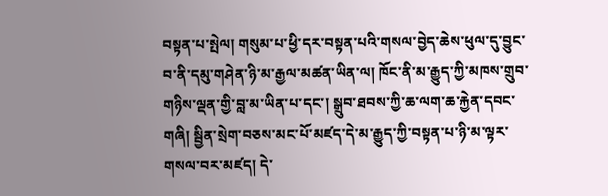བསྟན་པ་སྤེལ། གསུམ་པ་ཕྱི་དར་བསྟན་པའི་གསལ་བྱེད་ཆེས་ཕུལ་དུ་བྱུང་བ་ནི་དམུ་གཤེན་ཉི་མ་རྒྱལ་མཚན་ཡིན་ལ། ཁོང་ནི་མ་རྒྱུད་ཀྱི་མཁས་གྲུབ་གཉིས་ལྡན་གྱི་བླ་མ་ཡིན་པ་དང་། སྒྲུབ་ཐབས་ཀྱི་ཆ་ལག་ཆ་རྐྱེན་དབང་གཞི། སྦྱིན་སྲེག་བཅས་མང་པོ་མཛད་དེ་མ་རྒྱུད་ཀྱི་བསྟན་པ་ཉི་མ་ལྟར་གསལ་བར་མཛད། དེ་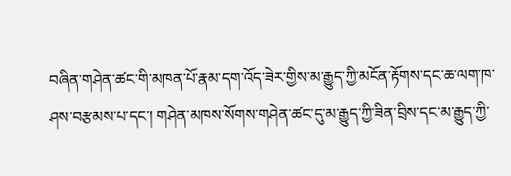བཞིན་གཤེན་ཚང་གི་མཁན་པོ་རྣམ་དག་འོད་ཟེར་གྱིས་མ་རྒྱུད་ཀྱི་མངོན་རྟོགས་དང་ཆ་ལག་ཁ་ཤས་བརྩམས་པ་དང་། གཤེན་མཁས་སོགས་གཤེན་ཚང་དུ་མ་རྒྱུད་ཀྱི་ཟིན་བྲིས་དང་མ་རྒྱུད་ཀྱི་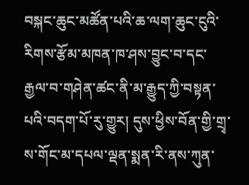བསྐང་ཆུང་མཚོན་པའི་ཆ་ལག་ཆུང་ངུའི་རིགས་རྩོམ་མཁན་ཁ་ཤས་བྱུང་བ་དང་རྒྱལ་བ་གཤེན་ཚང་ནི་མ་རྒྱུད་ཀྱི་བསྟན་པའི་བདག་པོ་རུ་གྱུར། དུས་ཕྱིས་བོན་གྱི་གྲྭ་ས་གོང་མ་དཔལ་ལྡན་སྨན་རི་ནས་ཀུན་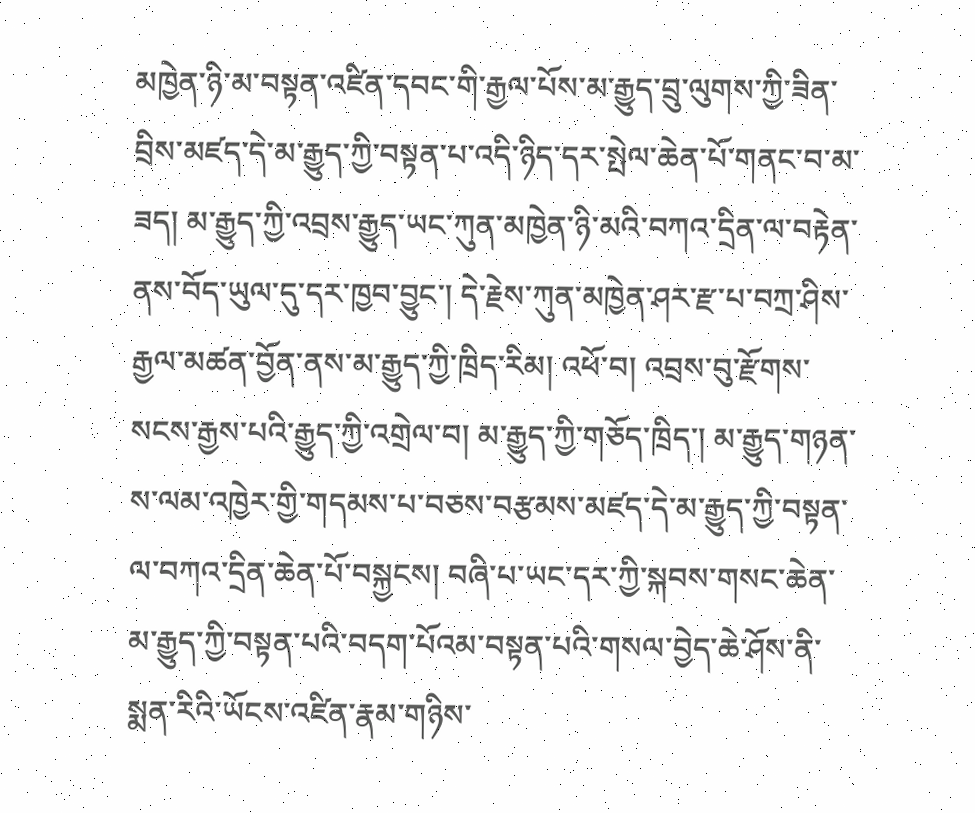མཁྱེན་ཉི་མ་བསྟན་འཛིན་དབང་གི་རྒྱལ་པོས་མ་རྒྱུད་བྲུ་ལུགས་ཀྱི་ཟིན་བྲིས་མཛད་དེ་མ་རྒྱུད་ཀྱི་བསྟན་པ་འདི་ཉིད་དར་སྤེལ་ཆེན་པོ་གནང་བ་མ་ཟད། མ་རྒྱུད་ཀྱི་འབྲས་རྒྱུད་ཡང་ཀུན་མཁྱེན་ཉི་མའི་བཀའ་དྲིན་ལ་བརྟེན་ནས་བོད་ཡུལ་དུ་དར་ཁྱབ་བྱུང་། དེ་རྗེས་ཀུན་མཁྱེན་ཤར་རྫ་པ་བཀྲ་ཤིས་རྒྱལ་མཚན་བྱོན་ནས་མ་རྒྱུད་ཀྱི་ཁྲིད་རིམ། འཕོ་བ། འབྲས་བུ་རྫོགས་སངས་རྒྱས་པའི་རྒྱུད་ཀྱི་འགྲེལ་བ། མ་རྒྱུད་ཀྱི་གཅོད་ཁྲིད་། མ་རྒྱུད་གཉན་ས་ལམ་འཁྱེར་གྱི་གདམས་པ་བཅས་བརྩམས་མཛད་དེ་མ་རྒྱུད་ཀྱི་བསྟན་ལ་བཀའ་དྲིན་ཆེན་པོ་བསྐྱངས། བཞི་པ་ཡང་དར་ཀྱི་སྐབས་གསང་ཆེན་མ་རྒྱུད་ཀྱི་བསྟན་པའི་བདག་པོའམ་བསྟན་པའི་གསལ་བྱེད་ཆེ་ཤོས་ནི་སྨན་རིའི་ཡོངས་འཛིན་རྣམ་གཉིས་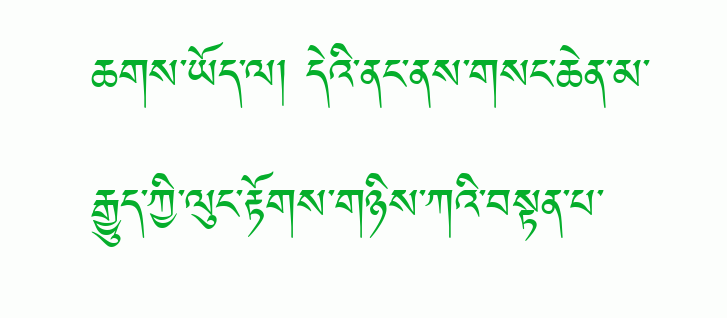ཆགས་ཡོད་ལ། དེའི་ནང་ནས་གསང་ཆེན་མ་རྒྱུད་ཀྱི་ལུང་རྟོགས་གཉིས་ཀའི་བསྟན་པ་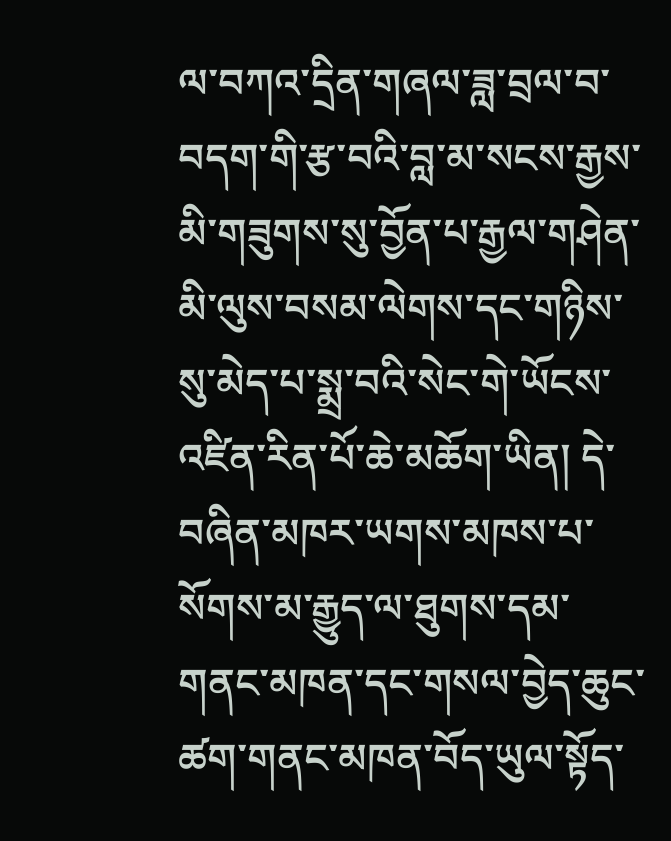ལ་བཀའ་དྲིན་གཞལ་ཟླ་བྲལ་བ་བདག་གི་རྩ་བའི་བླ་མ་སངས་རྒྱས་མི་གཟུགས་སུ་བྱོན་པ་རྒྱལ་གཤེན་མི་ལུས་བསམ་ལེགས་དང་གཉིས་སུ་མེད་པ་སྨྲ་བའི་སེང་གེ་ཡོངས་འཛིན་རིན་པོ་ཆེ་མཆོག་ཡིན། དེ་བཞིན་མཁར་ཡགས་མཁས་པ་སོགས་མ་རྒྱུད་ལ་ཐུགས་དམ་གནང་མཁན་དང་གསལ་བྱེད་ཆུང་ཚག་གནང་མཁན་བོད་ཡུལ་སྟོད་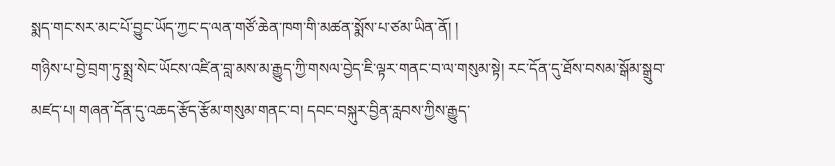སྨད་གང་སར་མང་པོ་བྱུང་ཡོད་ཀྱང་ད་ལན་གཙོ་ཆེན་ཁག་གི་མཚན་སྨོས་པ་ཙམ་ཡིན་ནོ། །
གཉིས་པ་བྱེ་བྲག་ཏུ་སྨྲ་སེང་ཡོངས་འཛིན་བླ་མས་མ་རྒྱུད་ཀྱི་གསལ་བྱེད་ཇི་ལྟར་གནང་བ་ལ་གསུམ་སྟེ། རང་དོན་དུ་ཐོས་བསམ་སྒོམ་སྒྲུབ་མཛད་པ། གཞན་དོན་དུ་འཆད་རྩོད་རྩོམ་གསུམ་གནང་བ། དབང་བསྐུར་བྱིན་རླབས་ཀྱིས་རྒྱུད་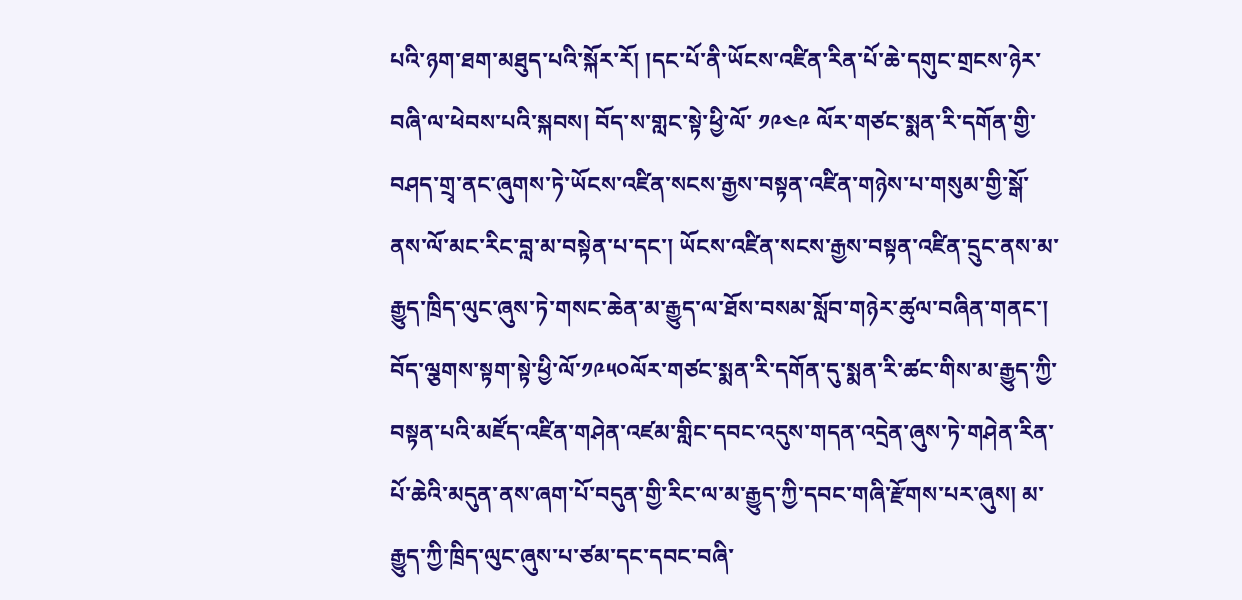པའི་ཉག་ཐག་མཐུད་པའི་སྐོར་རོ། །དང་པོ་ནི་ཡོངས་འཛིན་རིན་པོ་ཆེ་དགུང་གྲངས་ཉེར་བཞི་ལ་ཕེབས་པའི་སྐབས། བོད་ས་གླང་སྟེ་ཕྱི་ལོ་ ༡༩༤༩ ལོར་གཙང་སྨན་རི་དགོན་གྱི་བཤད་གྲྭ་ནང་ཞུགས་ཏེ་ཡོངས་འཛིན་སངས་རྒྱས་བསྟན་འཛིན་གཉེས་པ་གསུམ་གྱི་སྒོ་ནས་ལོ་མང་རིང་བླ་མ་བསྟེན་པ་དང་། ཡོངས་འཛིན་སངས་རྒྱས་བསྟན་འཛིན་དྲུང་ནས་མ་རྒྱུད་ཁྲིད་ལུང་ཞུས་ཏེ་གསང་ཆེན་མ་རྒྱུད་ལ་ཐོས་བསམ་སློབ་གཉེར་ཚུལ་བཞིན་གནང་། བོད་ལྕགས་སྟག་སྟེ་ཕྱི་ལོ་༡༩༥༠ལོར་གཙང་སྨན་རི་དགོན་དུ་སྨན་རི་ཚང་གིས་མ་རྒྱུད་ཀྱི་བསྟན་པའི་མཛོད་འཛིན་གཤེན་འཛམ་གླིང་དབང་འདུས་གདན་འདྲེན་ཞུས་ཏེ་གཤེན་རིན་པོ་ཆེའི་མདུན་ནས་ཞག་པོ་བདུན་གྱི་རིང་ལ་མ་རྒྱུད་ཀྱི་དབང་གཞི་རྫོགས་པར་ཞུས། མ་རྒྱུད་ཀྱི་ཁྲིད་ལུང་ཞུས་པ་ཙམ་དང་དབང་བཞི་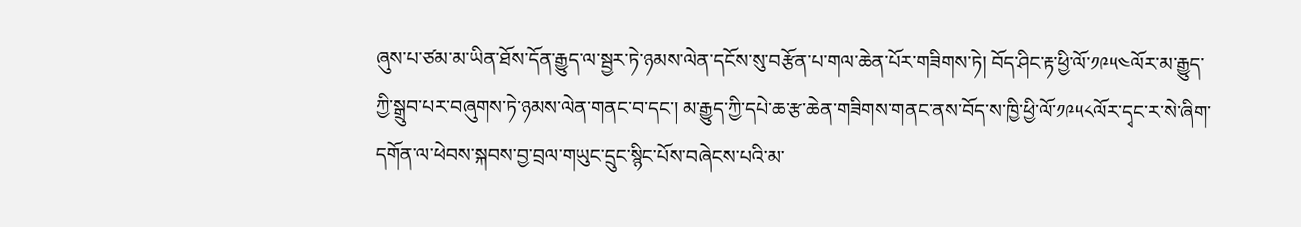ཞུས་པ་ཙམ་མ་ཡིན་ཐོས་དོན་རྒྱུད་ལ་སྦྱར་ཏེ་ཉམས་ལེན་དངོས་སུ་བརྩོན་པ་གལ་ཆེན་པོར་གཟིགས་ཏེ། བོད་ཤིང་རྟ་ཕྱི་ལོ་༡༩༥༤ལོར་མ་རྒྱུད་ཀྱི་སྒྲུབ་པར་བཞུགས་ཏེ་ཉམས་ལེན་གནང་བ་དང་། མ་རྒྱུད་ཀྱི་དཔེ་ཆ་རྩ་ཆེན་གཟིགས་གནང་ནས་བོད་ས་ཁྱི་ཕྱི་ལོ་༡༩༥༨ལོར་དྭང་ར་སེ་ཞིག་དགོན་ལ་ཕེབས་སྐབས་བྱ་བྲལ་གཡུང་དྲུང་སྙིང་པོས་བཞེངས་པའི་མ་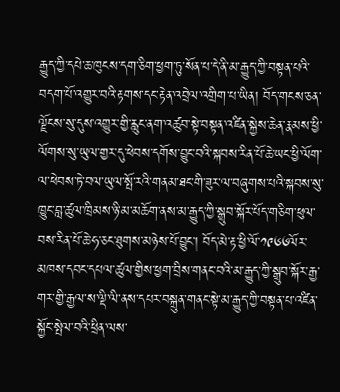རྒྱུད་ཀྱི་དཔེ་ཆ་ཁུངས་དག་ཅིག་ཕྱག་ཏུ་སོན་པ་དེ་ནི་མ་རྒྱུད་ཀྱི་བསྟན་པའི་བདག་པོ་འགྱུར་བའི་རྟགས་དང་རྟེན་འབྲེལ་འགྲིག་པ་ཡིན། བོད་གངས་ཅན་ལྗོངས་སུ་དུས་འགྱུར་གྱི་རླུང་ནག་འཚུབ་སྟེ་བསྟན་འཛིན་སྐྱེས་ཆེན་རྣམས་ཕྱི་ལོགས་སུ་ཡུལ་གྱར་དུ་ཕེབས་དགོས་བྱུང་བའི་སྐབས་རིན་པོ་ཆེ་ཡང་ཕྱི་ལོག་ལ་ཕེབས་ཏེ་བལ་ཡུལ་སྤོ་རའི་གནམ་ཐང་གི་ཟུར་ལ་བཞུགས་པའི་སྐབས་སུ་ཁྱུང་བླ་ཚུལ་ཁྲིམས་ཉི་མ་མཆོག་ནས་མ་རྒྱུད་ཀྱི་སྒྲུབ་སྐོར་པོད་གཅིག་ཕུལ་བས་རིན་པོ་ཆེ་ཧ་ཅང་ཐུགས་མཉེས་པོ་བྱུང་། བོད་མེ་རྟ་ཕྱི་ལོ་༡༩༦༦ལོར་མཁས་དབང་དཔལ་ཚུལ་གྱིས་ཕྱག་བྲིས་གནང་བའི་མ་རྒྱུད་ཀྱི་སྒྲུབ་སྐོར་རྒྱ་གར་གྱི་རྒྱལ་ས་ལྡི་ལི་ནས་དཔར་བསྐྲུན་གནང་སྟེ་མ་རྒྱུད་ཀྱི་བསྟན་པ་འཛིན་སྐྱོང་སྤེལ་བའི་ཕྲིན་ལས་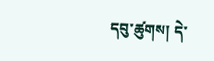དབུ་ཚུགས། དེ་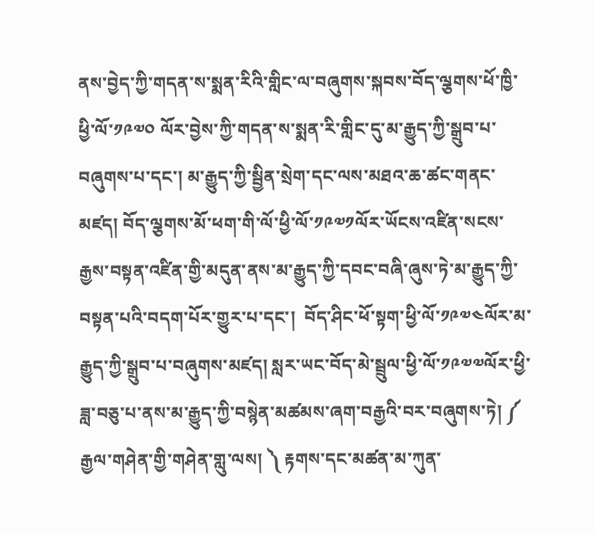ནས་བྱེད་ཀྱི་གདན་ས་སྨན་རིའི་གླིང་ལ་བཞུགས་སྐབས་བོད་ལྕགས་ཕོ་ཁྱི་ཕྱི་ལོ་༡༩༧༠ ལོར་བྱེས་ཀྱི་གདན་ས་སྨན་རི་གླིང་དུ་མ་རྒྱུད་ཀྱི་སྒྲུབ་པ་བཞུགས་པ་དང་། མ་རྒྱུད་ཀྱི་སྦྱིན་སྲེག་དང་ལས་མཐའ་ཆ་ཚང་གནང་མཛད། བོད་ལྕགས་མོ་ཕག་གི་ལོ་ཕྱི་ལོ་༡༩༧༡ལོར་ཡོངས་འཛིན་སངས་རྒྱས་བསྟན་འཛིན་གྱི་མདུན་ནས་མ་རྒྱུད་ཀྱི་དབང་བཞི་ཞུས་ཏེ་མ་རྒྱུད་ཀྱི་བསྟན་པའི་བདག་པོར་གྱུར་པ་དང་།  བོད་ཤིང་ཕོ་སྟག་ཕྱི་ལོ་༡༩༧༤ལོར་མ་རྒྱུད་ཀྱི་སྒྲུབ་པ་བཞུགས་མཛད། སླར་ཡང་བོད་མེ་སྦྲུལ་ཕྱི་ལོ་༡༩༧༧ལོར་ཕྱི་ཟླ་བཅུ་པ་ནས་མ་རྒྱུད་ཀྱི་བསྙེན་མཚམས་ཞག་བརྒྱའི་བར་བཞུགས་ཏེ། ༼    རྒྱལ་གཤེན་གྱི་གཤེན་གླུ་ལས། ༽ རྟགས་དང་མཚན་མ་ཀུན་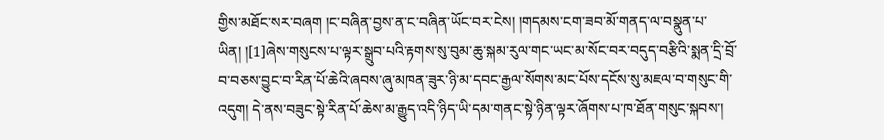གྱིས་མཐོང་སར་བཞག །ང་བཞིན་བྱས་ན་ང་བཞིན་ཡོང་བར་ངེས། །གདམས་ངག་ཟབ་མོ་གནད་ལ་བསྣུན་པ་ཡིན། །[1]ཞེས་གསུངས་པ་ལྟར་སྒྲུབ་པའི་རྟགས་སུ་བུམ་ཆུ་སྐམ་རུལ་གང་ཡང་མ་སོང་བར་བདུད་བརྩིའི་སྨན་དྲི་བྲོ་བ་བཅས་བྱུང་བ་རིན་པོ་ཆེའི་ཞབས་ཞུ་མཁན་ཟུར་ཉི་མ་དབང་རྒྱལ་སོགས་མང་པོས་དངོས་སུ་མཇལ་བ་གསུང་གི་འདུག། དེ་ནས་བཟུང་སྟེ་རིན་པོ་ཆེས་མ་རྒྱུད་འདི་ཉིད་ཡི་དམ་གནང་སྟེ་ཉིན་ལྟར་ཞོགས་པ་ཁ་ཐོན་གསུང་སྐབས་།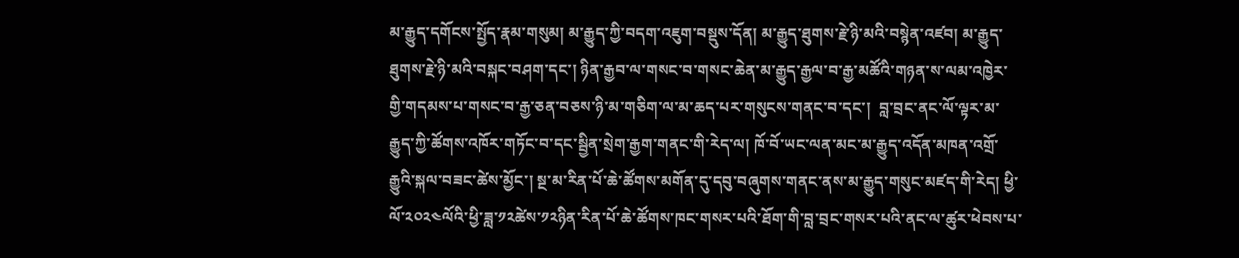མ་རྒྱུད་དགོངས་སྤྱོད་རྣམ་གསུམ། མ་རྒྱུད་ཀྱི་བདག་འཇུག་བསྡུས་དོན། མ་རྒྱུད་ཐུགས་རྗེ་ཉི་མའི་བསྙེན་འཛབ། མ་རྒྱུད་ཐུགས་རྗེ་ཉི་མའི་བསྐང་བཤག་དང་། ཉིན་རྒྱབ་ལ་གསང་བ་གསང་ཆེན་མ་རྒྱུད་རྒྱལ་བ་རྒྱ་མཚོའི་གཉན་ས་ལམ་འཁྱེར་གྱི་གདམས་པ་གསང་བ་རྒྱ་ཅན་བཅས་ཉི་མ་གཅིག་ལ་མ་ཆད་པར་གསུངས་གནང་བ་དང་།  བླ་བྲང་ནང་ལོ་ལྟར་མ་རྒྱུད་ཀྱི་ཚོགས་འཁོར་གཏོང་བ་དང་སྦྱིན་སྲེག་རྒྱག་གནང་གི་རེད་ལ། ཁོ་བོ་ཡང་ལན་མང་མ་རྒྱུད་འདོན་མཁན་འགྲོ་རྒྱུའི་སྐལ་བཟང་ཚེས་མྱོང་། སྔ་མ་རིན་པོ་ཆེ་ཚོགས་མགོན་དུ་དབུ་བཞུགས་གནང་ནས་མ་རྒྱུད་གསུང་མཛད་གི་རེད། ཕྱི་ལོ་༢༠༢༤ལོའི་ཕྱི་ཟླ་༡༢ཚེས་༡༢ཉིན་རིན་པོ་ཆེ་ཚོགས་ཁང་གསར་པའི་ཐོག་གི་བླ་བྲང་གསར་པའི་ནང་ལ་ཚུར་ཕེབས་པ་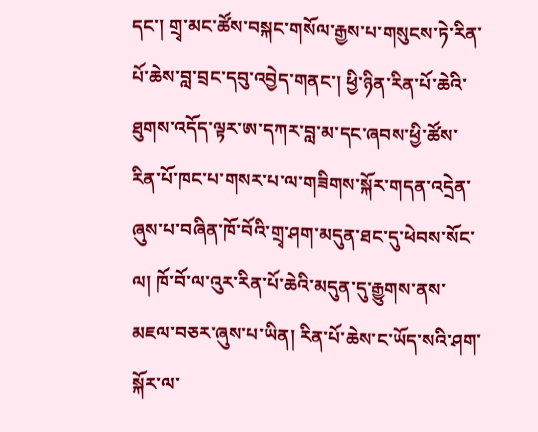དང་། གྲྭ་མང་ཚོས་བསྐང་གསོལ་རྒྱས་པ་གསུངས་ཏེ་རིན་པོ་ཆེས་བླ་བྲང་དབུ་འབྱེད་གནང་། ཕྱི་ཉིན་རིན་པོ་ཆེའི་ཐུགས་འདོད་ལྟར་ཨ་དཀར་བླ་མ་དང་ཞབས་ཕྱི་ཚོས་རིན་པོ་ཁང་པ་གསར་པ་ལ་གཟིགས་སྐོར་གདན་འདྲེན་ཞུས་པ་བཞིན་ཁོ་བོའི་གྲྭ་ཤག་མདུན་ཐང་དུ་ཕེབས་སོང་ལ། ཁོ་བོ་ལ་འུར་རིན་པོ་ཆེའི་མདུན་དུ་རྒྱུགས་ནས་མཇལ་བཅར་ཞུས་པ་ཡིན། རིན་པོ་ཆེས་ང་ཡོད་སའི་ཤག་སྐོར་ལ་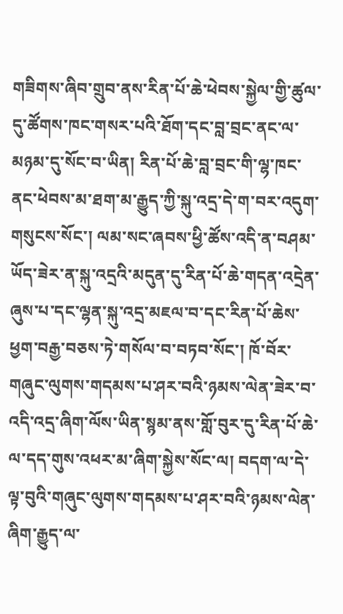གཟིགས་ཞིབ་གྲུབ་ནས་རིན་པོ་ཆེ་ཕེབས་སྐྱེལ་གྱི་ཚུལ་དུ་ཚོགས་ཁང་གསར་པའི་ཐོག་དང་བླ་བྲང་ནང་ལ་མཉམ་དུ་སོང་བ་ཡིན། རིན་པོ་ཆེ་བླ་བྲང་གི་ལྷ་ཁང་ནང་ཕེབས་མ་ཐག་མ་རྒྱུད་ཀྱི་སྐུ་འདྲ་དེ་ག་བར་འདུག་གསུངས་སོང་། ལམ་སང་ཞབས་ཕྱི་ཚོས་འདི་ན་བཤམ་ཡོད་ཟེར་ན་སྐུ་འདྲའི་མདུན་དུ་རིན་པོ་ཆེ་གདན་འདྲེན་ཞུས་པ་དང་ལྷན་སྐུ་འདྲ་མཇལ་བ་དང་རིན་པོ་ཆེས་ཕྱག་བརྒྱ་བཅས་ཏེ་གསོལ་བ་བཏབ་སོང་། ཁོ་བོར་གཞུང་ལུགས་གདམས་པ་ཤར་བའི་ཉམས་ལེན་ཟེར་བ་འདི་འདྲ་ཞིག་ལོས་ཡིན་སྙམ་ནས་གློ་བུར་དུ་རིན་པོ་ཆེ་ལ་དད་གུས་འཕར་མ་ཞིག་སྐྱེས་སོང་ལ། བདག་ལ་དེ་ལྟ་བུའི་གཞུང་ལུགས་གདམས་པ་ཤར་བའི་ཉམས་ལེན་ཞིག་རྒྱུད་ལ་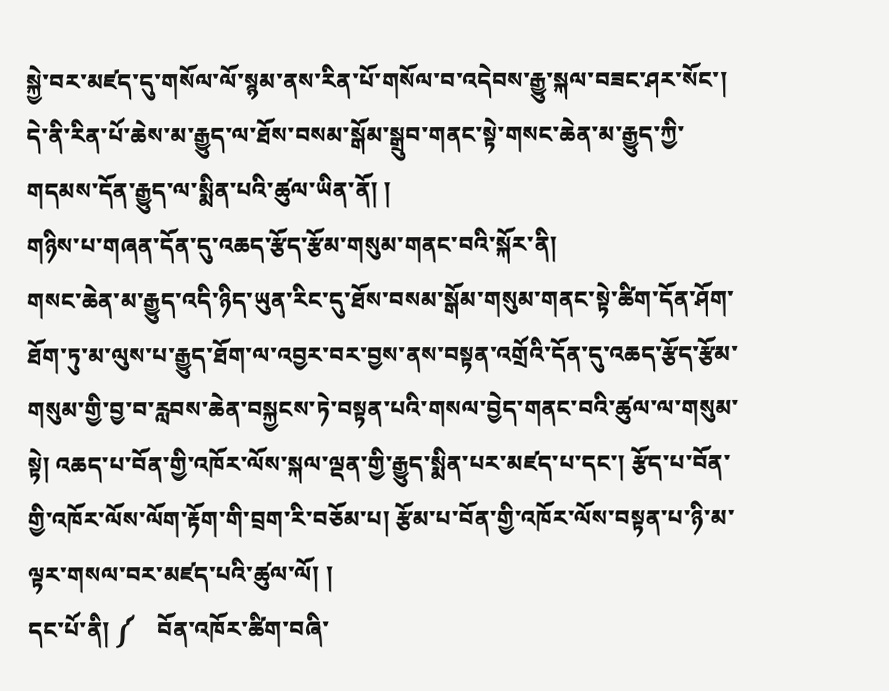སྐྱེ་བར་མཛད་དུ་གསོལ་ལོ་སྙམ་ནས་རིན་པོ་གསོལ་བ་འདེབས་རྒྱུ་སྐལ་བཟང་ཤར་སོང་། དེ་ནི་རིན་པོ་ཆེས་མ་རྒྱུད་ལ་ཐོས་བསམ་སྒོམ་སྒྲུབ་གནང་སྟེ་གསང་ཆེན་མ་རྒྱུད་ཀྱི་གདམས་དོན་རྒྱུད་ལ་སྨིན་པའི་ཚུལ་ཡིན་ནོ། །
གཉིས་པ་གཞན་དོན་དུ་འཆད་རྩོད་རྩོམ་གསུམ་གནང་བའི་སྐོར་ནི།
གསང་ཆེན་མ་རྒྱུད་འདི་ཉིད་ཡུན་རིང་དུ་ཐོས་བསམ་སྒོམ་གསུམ་གནང་སྟེ་ཚིག་དོན་ཤོག་ཐོག་ཏུ་མ་ལུས་པ་རྒྱུད་ཐོག་ལ་འབྱར་བར་བྱས་ནས་བསྟན་འགྲོའི་དོན་དུ་འཆད་རྩོད་རྩོམ་གསུམ་གྱི་བྱ་བ་རླབས་ཆེན་བསྐྱངས་ཏེ་བསྟན་པའི་གསལ་བྱེད་གནང་བའི་ཚུལ་ལ་གསུམ་སྟེ། འཆད་པ་བོན་གྱི་འཁོར་ལོས་སྐལ་ལྡན་གྱི་རྒྱུད་སྨིན་པར་མཛད་པ་དང་། རྩོད་པ་བོན་གྱི་འཁོར་ལོས་ལོག་རྟོག་གི་བྲག་རི་བཅོམ་པ། རྩོམ་པ་བོན་གྱི་འཁོར་ལོས་བསྟན་པ་ཉི་མ་ལྟར་གསལ་བར་མཛད་པའི་ཚུལ་ལོ། །
དང་པོ་ནི། ༼    བོན་འཁོར་ཚིག་བཞི་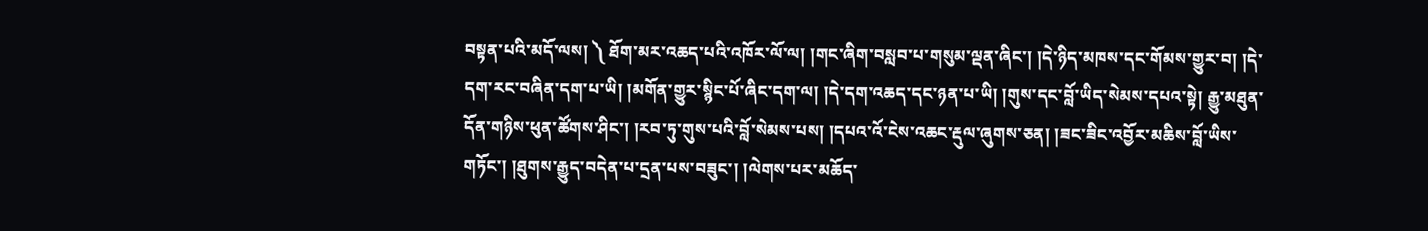བསྟན་པའི་མདོ་ལས། ༽ ཐོག་མར་འཆད་པའི་འཁོར་ལོ་ལ། །གང་ཞིག་བསླབ་པ་གསུམ་ལྡན་ཞིང་། །དེ་ཉིད་མཁས་དང་གོམས་གྱུར་བ། །དེ་དག་རང་བཞིན་དག་པ་ཡི། །མགོན་གྱུར་སྙིང་པོ་ཞིང་དག་ལ། །དེ་དག་འཆད་དང་ཉན་པ་ཡི། །གུས་དང་བློ་ཡིད་སེམས་དཔའ་སྟེ། རྒྱུ་མཐུན་དོན་གཉིས་ཕུན་ཚོགས་ཤིང་། །རབ་ཏུ་གུས་པའི་བློ་སེམས་པས། །དཔའ་འོ་ངེས་འཆང་རྡུལ་ཞུགས་ཅན། །ཟང་ཟིང་འབྱོར་མཆིས་བློ་ཡིས་གཏོང་། །ཐུགས་རྒྱུད་བདེན་པ་དྲན་པས་བཟུང་། །ལེགས་པར་མཆོད་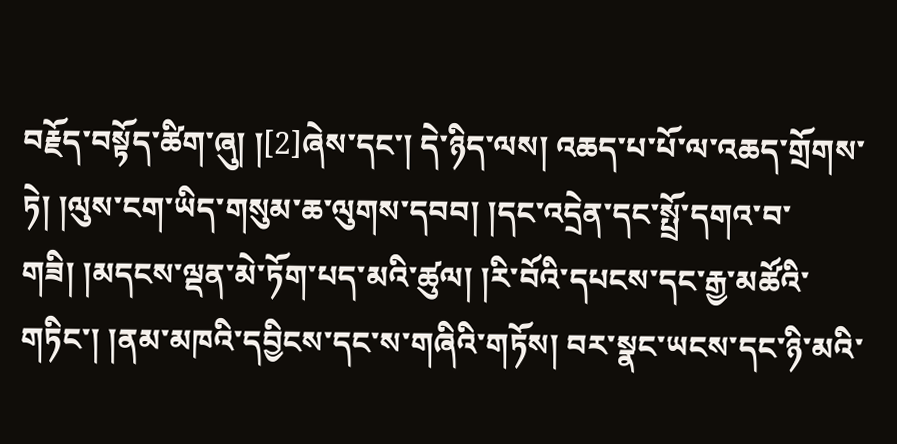བརྗོད་བསྟོད་ཚིག་ཞུ། །[2]ཞེས་དང་། དེ་ཉིད་ལས། འཆད་པ་པོ་ལ་འཆད་གྲོགས་ཏེ། །ལུས་ངག་ཡིད་གསུམ་ཆ་ལུགས་དབབ། །དང་འདྲེན་དང་སྤྲོ་དགའ་བ་གཟི། །མདངས་ལྡན་མེ་ཏོག་པད་མའི་ཚུལ། །རི་བོའི་དཔངས་དང་རྒྱ་མཚོའི་གཏིང་། །ནམ་མཁའི་དབྱིངས་དང་ས་གཞིའི་གཏོས། བར་སྣང་ཡངས་དང་ཉི་མའི་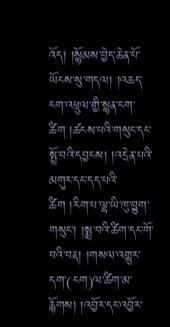འོད། །སྙོམས་བྱེད་ཆེན་པོ་ཡོངས་སུ་གདལ། །འཆད་ངག་འཕྲུལ་གྱི་སྙན་ངག་ཚིག །ཚངས་པའི་གསུང་དང་སྤྲོ་བའི་དབྱངས། །འདྲེན་པའི་མགུར་དང་དད་པའི་ཚིག །རིག་པ་ལྷ་ཡི་ཁུ་བྱུག་གསུང་། །སྨྲ་བའི་ཚིག་དང་གོ་བའི་བརྡ། །གསལ་འགྱུར་དག་(ངག)ལ་ཚིག་མ་རྙོགས། །འབྱོར་དང་འབྱོར་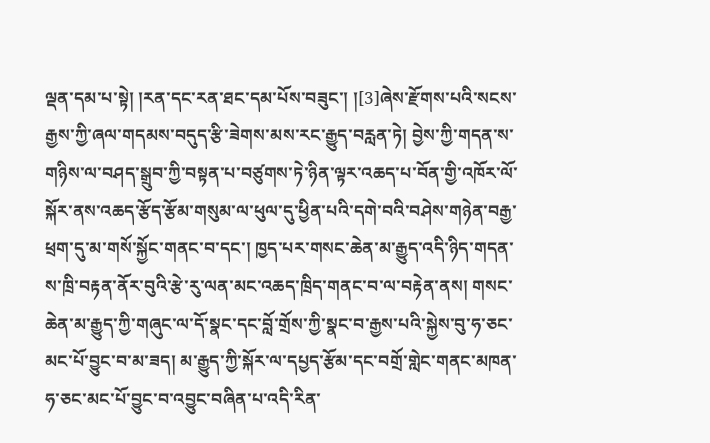ལྡན་དམ་པ་སྟེ། །རན་དང་རན་ཐང་དམ་པོས་བཟུང་། །[3]ཞེས་རྫོགས་པའི་སངས་རྒྱས་ཀྱི་ཞལ་གདམས་བདུད་རྩི་ཟེགས་མས་རང་རྒྱུད་བརླན་ཏེ། བྱེས་ཀྱི་གདན་ས་གཉིས་ལ་བཤད་སྒྲུབ་ཀྱི་བསྟན་པ་བཙུགས་ཏེ་ཉིན་ལྟར་འཆད་པ་བོན་གྱི་འཁོར་ལོ་སྐོར་ནས་འཆད་རྩོད་རྩོམ་གསུམ་ལ་ཕུལ་དུ་ཕྱིན་པའི་དགེ་བའི་བཤེས་གཉེན་བརྒྱ་ཕྲག་དུ་མ་གསོ་སྐྱོང་གནང་བ་དང་། ཁྱད་པར་གསང་ཆེན་མ་རྒྱུད་འདི་ཉིད་གདན་ས་ཁྲི་བརྟན་ནོར་བུའི་རྩེ་རུ་ལན་མང་འཆད་ཁྲིད་གནང་བ་ལ་བརྟེན་ནས། གསང་ཆེན་མ་རྒྱུད་ཀྱི་གཞུང་ལ་དོ་སྣང་དང་བློ་གྲོས་ཀྱི་སྣང་བ་རྒྱས་པའི་སྐྱེས་བུ་ཧ་ཅང་མང་པོ་བྱུང་བ་མ་ཟད། མ་རྒྱུད་ཀྱི་སྐོར་ལ་དཔྱད་རྩོམ་དང་བགྲོ་གླེང་གནང་མཁན་ཧ་ཅང་མང་པོ་བྱུང་བ་འབྱུང་བཞིན་པ་འདི་རིན་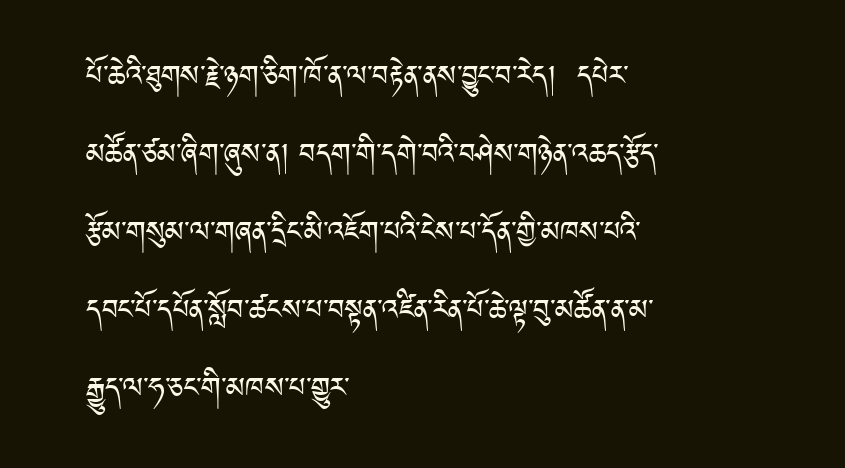པོ་ཆེའི་ཐུགས་རྗེ་ཉག་ཅིག་ཁོ་ན་ལ་བརྟེན་ནས་བྱུང་བ་རེད།  དཔེར་མཚོན་ཙམ་ཞིག་ཞུས་ན། བདག་གི་དགེ་བའི་བཤེས་གཉེན་འཆད་རྩོད་རྩོམ་གསུམ་ལ་གཞན་དྲིང་མི་འཇོག་པའི་ངེས་པ་དོན་གྱི་མཁས་པའི་དབང་པོ་དཔོན་སློབ་ཚངས་པ་བསྟན་འཛིན་རིན་པོ་ཆེ་ལྟ་བུ་མཚོན་ན་མ་རྒྱུད་ལ་ཧ་ཅང་གི་མཁས་པ་གྱུར་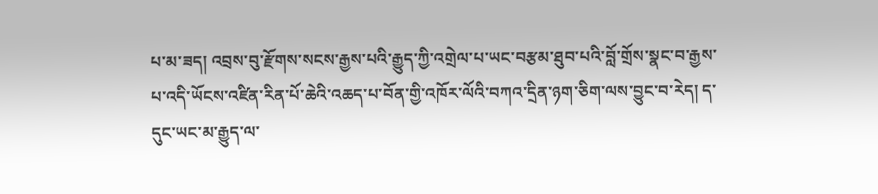པ་མ་ཟད། འབྲས་བུ་རྫོགས་སངས་རྒྱས་པའི་རྒྱུད་ཀྱི་འགྲེལ་པ་ཡང་བརྩམ་ཐུབ་པའི་བློ་གྲོས་སྣང་བ་རྒྱས་པ་འདི་ཡོངས་འཛིན་རིན་པོ་ཆེའི་འཆད་པ་བོན་གྱི་འཁོར་ལོའི་བཀའ་དྲིན་ཉག་ཅིག་ལས་བྱུང་བ་རེད། ད་དུང་ཡང་མ་རྒྱུད་ལ་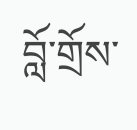བློ་གྲོས་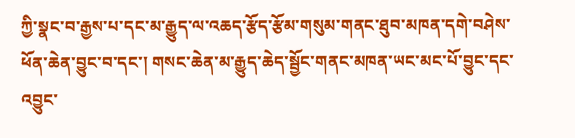ཀྱི་སྣང་བ་རྒྱས་པ་དང་མ་རྒྱུད་ལ་འཆད་རྩོད་རྩོམ་གསུམ་གནང་ཐུབ་མཁན་དགེ་བཤེས་ཕོན་ཆེན་བྱུང་བ་དང་། གསང་ཆེན་མ་རྒྱུད་ཆེད་སྦྱོང་གནང་མཁན་ཡང་མང་པོ་བྱུང་དང་འབྱུང་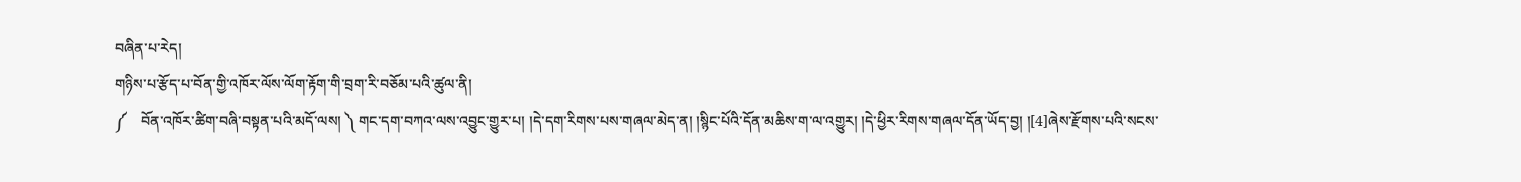བཞིན་པ་རེད།
གཉིས་པ་རྩོད་པ་བོན་གྱི་འཁོར་ལོས་ལོག་རྟོག་གི་བྲག་རི་བཅོམ་པའི་ཚུལ་ནི།
༼    བོན་འཁོར་ཚིག་བཞི་བསྟན་པའི་མདོ་ལས། ༽ གང་དག་བཀའ་ལས་འབྱུང་གྱུར་པ། །དེ་དག་རིགས་པས་གཞལ་མེད་ན། །སྙིང་པོའི་དོན་མཆིས་ག་ལ་འགྱུར། །དེ་ཕྱིར་རིགས་གཞལ་དོན་ཡོད་བྱ། །[4]ཞེས་རྫོགས་པའི་སངས་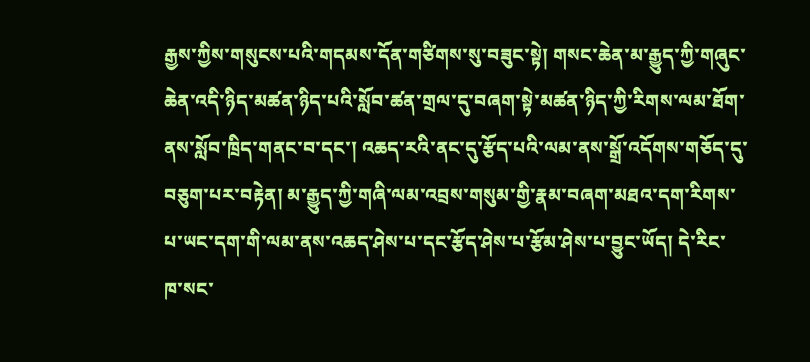རྒྱས་ཀྱིས་གསུངས་པའི་གདམས་དོན་གཙིགས་སུ་བཟུང་སྟེ། གསང་ཆེན་མ་རྒྱུད་ཀྱི་གཞུང་ཆེན་འདི་ཉིད་མཚན་ཉིད་པའི་སློབ་ཚན་གྲལ་དུ་བཞག་སྟེ་མཚན་ཉིད་ཀྱི་རིགས་ལམ་ཐོག་ནས་སློབ་ཁྲིད་གནང་བ་དང་། འཆད་རའི་ནང་དུ་རྩོད་པའི་ལམ་ནས་སྒྲོ་འདོགས་གཅོད་དུ་བཅུག་པར་བརྟེན། མ་རྒྱུད་ཀྱི་གཞི་ལམ་འབྲས་གསུམ་གྱི་རྣམ་བཞག་མཐའ་དག་རིགས་པ་ཡང་དག་གི་ལམ་ནས་འཆད་ཤེས་པ་དང་རྩོད་ཤེས་པ་རྩོམ་ཤེས་པ་བྱུང་ཡོད། དེ་རིང་ཁ་སང་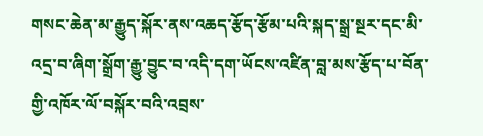གསང་ཆེན་མ་རྒྱུད་སྐོར་ནས་འཆད་རྩོད་རྩོམ་པའི་སྐད་སྒྲ་སྔར་དང་མི་འདྲ་བ་ཞིག་སྒྲོག་རྒྱུ་བྱུང་བ་འདི་དག་ཡོངས་འཛིན་བླ་མས་རྩོད་པ་བོན་གྱི་འཁོར་ལོ་བསྐོར་བའི་འབྲས་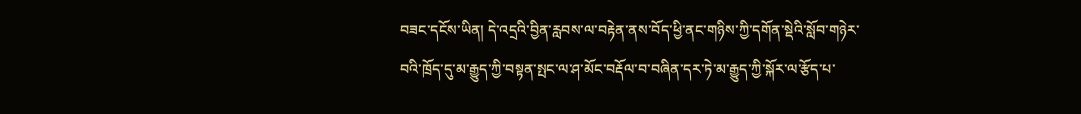བཟང་དངོས་ཡིན། དེ་འདྲའི་བྱིན་རླབས་ལ་བརྟེན་ནས་བོད་ཕྱི་ནང་གཉིས་ཀྱི་དགོན་སྡེའི་སློབ་གཉེར་བའི་ཁྲོད་དུ་མ་རྒྱུད་ཀྱི་བསྟན་སྤང་ལ་ཤ་མོང་བརྡོལ་བ་བཞིན་དར་ཏེ་མ་རྒྱུད་ཀྱི་སྐོར་ལ་རྩོད་པ་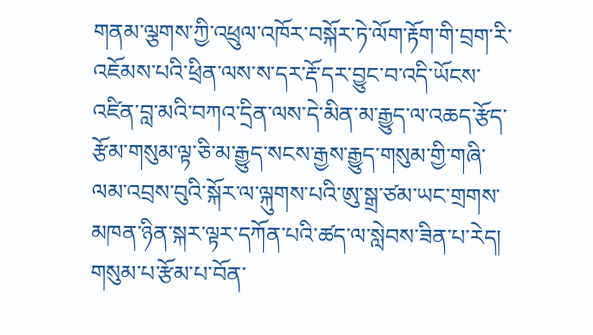གནམ་ལྕགས་ཀྱི་འཕྲུལ་འཁོར་བསྐོར་ཏེ་ལོག་རྟོག་གི་བྲག་རི་འཇོམས་པའི་ཕྲིན་ལས་ས་དར་རྡོ་དར་བྱུང་བ་འདི་ཡོངས་འཛིན་བླ་མའི་བཀའ་དྲིན་ལས་དེ་མིན་མ་རྒྱུད་ལ་འཆད་རྩོད་རྩོམ་གསུམ་ལྟ་ཅི་མ་རྒྱུད་སངས་རྒྱས་རྒྱུད་གསུམ་གྱི་གཞི་ལམ་འབྲས་བུའི་སྐོར་ལ་ལྐུགས་པའི་ཨུ་སྒྲ་ཙམ་ཡང་གྲགས་མཁན་ཉིན་སྐར་ལྟར་དཀོན་པའི་ཚད་ལ་སླེབས་ཟིན་པ་རེད།
གསུམ་པ་རྩོམ་པ་བོན་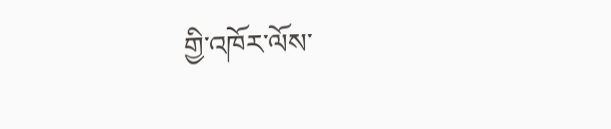གྱི་འཁོར་ལོས་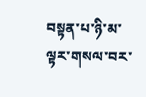བསྟན་པ་ཉི་མ་ལྟར་གསལ་བར་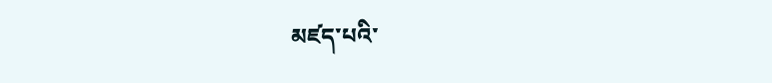མཛད་པའི་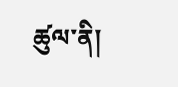ཚུལ་ནི།